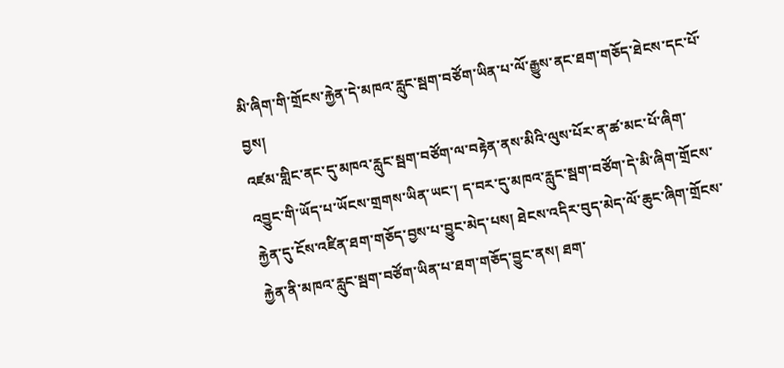མི་ཞིག་གི་གྲོངས་རྐྱེན་དེ་མཁའ་རླུང་སྦག་བཙོག་ཡིན་པ་ལོ་རྒྱུས་ནང་ཐག་གཅོད་ཐེངས་དང་པོ་བྱས།
འཛམ་གླིང་ནང་དུ་མཁའ་རླུང་སྦག་བཙོག་ལ་བརྟེན་ནས་མིའི་ལུས་པོར་ན་ཚ་མང་པོ་ཞིག་འབྱུང་གི་ཡོད་པ་ཡོངས་གྲགས་ཡིན་ཡང་། ད་བར་དུ་མཁའ་རླུང་སྦག་བཙོག་དེ་མི་ཞིག་གྲོངས་རྐྱེན་དུ་ངོས་འཛིན་ཐག་གཅོད་བྱས་པ་བྱུང་མེད་པས། ཐེངས་འདིར་བུད་མེད་ལོ་ཆུང་ཞིག་གྲོངས་རྐྱེན་ནི་མཁའ་རླུང་སྦག་བཙོག་ཡིན་པ་ཐག་གཅོད་བྱུང་ནས། ཐག་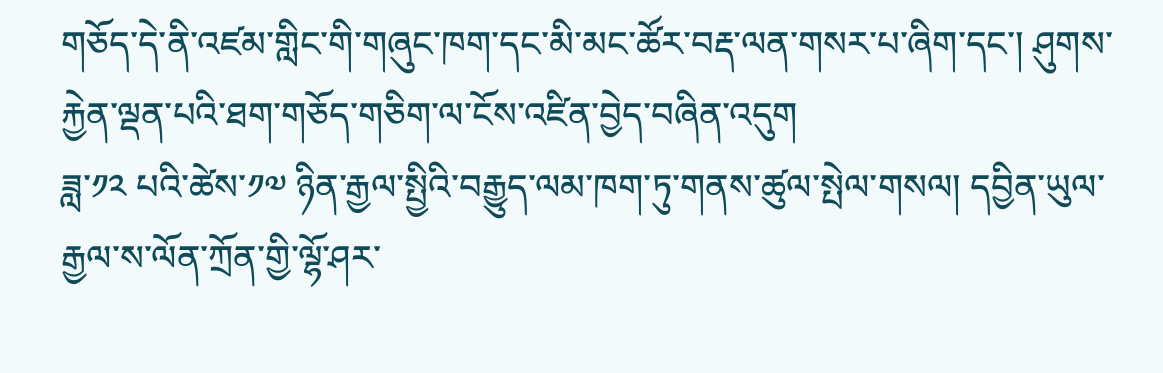གཅོད་དེ་ནི་འཛམ་གླིང་གི་གཞུང་ཁག་དང་མི་མང་ཚོར་བརྡ་ལན་གསར་པ་ཞིག་དང་། ཤུགས་རྐྱེན་ལྡན་པའི་ཐག་གཅོད་གཅིག་ལ་ངོས་འཛིན་བྱེད་བཞིན་འདུག
ཟླ་༡༢ པའི་ཚེས་༡༧ ཉིན་རྒྱལ་སྤྱིའི་བརྒྱུད་ལམ་ཁག་ཏུ་གནས་ཚུལ་སྤེལ་གསལ། དབྱིན་ཡུལ་རྒྱལ་ས་ལོན་ཀྲོན་གྱི་ལྷོ་ཤར་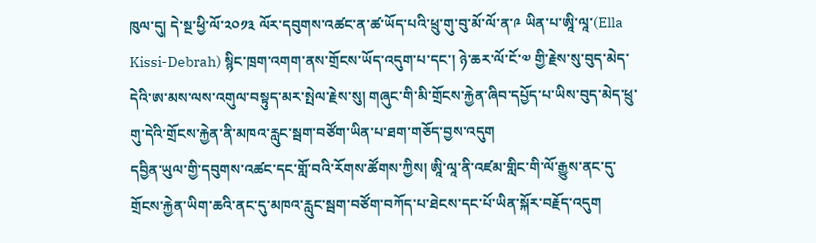ཁུལ་དུ། དེ་སྔ་ཕྱི་ལོ་༢༠༡༣ ལོར་དབུགས་འཚང་ན་ཚ་ཡོད་པའི་ཕྲུ་གུ་བུ་མོ་ལོ་ན་༩ ཡིན་པ་ཨཱི་ལཱ་(Ella Kissi-Debrah) སྙིང་ཁྲག་འགག་ནས་གྲོངས་ཡོད་འདུག་པ་དང་། ཉེ་ཆར་ལོ་ངོ་༧ གྱི་རྗེས་སུ་བུད་མེད་དེའི་ཨ་མས་ལས་འགུལ་བསྟུད་མར་སྤེལ་རྗེས་སུ། གཞུང་གི་མི་གྲོངས་རྐྱེན་ཞིབ་དཔྱོད་པ་ཡིས་བུད་མེད་ཕྲུ་གུ་དེའི་གྲོངས་རྐྱེན་ནི་མཁའ་རླུང་སྦག་བཙོག་ཡིན་པ་ཐག་གཅོད་བྱས་འདུག
དབྱིན་ཡུལ་གྱི་དབུགས་འཚང་དང་གློ་བའི་རོགས་ཚོགས་ཀྱིས། ཨཱི་ལཱ་ནི་འཛམ་གླིང་གི་ལོ་རྒྱུས་ནང་དུ་གྲོངས་རྐྱེན་ཡིག་ཆའི་ནང་དུ་མཁའ་རླུང་སྦག་བཙོག་བཀོད་པ་ཐེངས་དང་པོ་ཡིན་སྐོར་བརྗོད་འདུག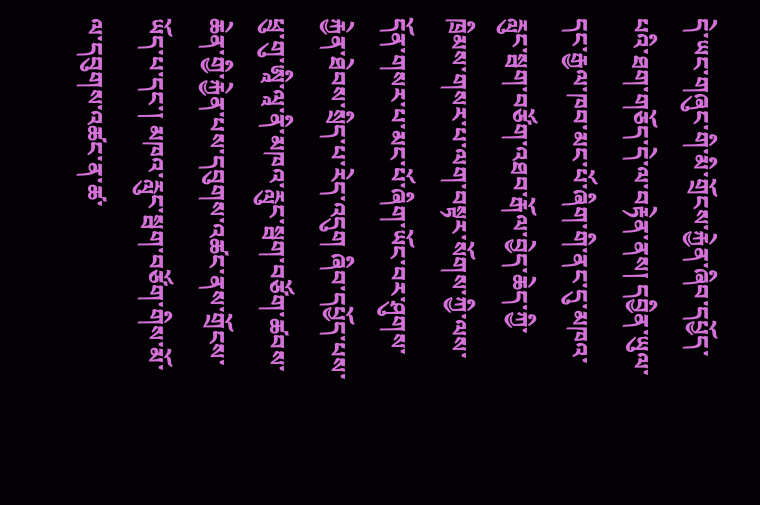དེ་ཡང་གཞུང་གི་མི་གྲོངས་རྐྱེན་ཞིབ་དཔྱོད་པའི་ཐག་གཅོད་དེ་ལ་བརྟེན་ནས། དབྱིན་ཡུལ་དང་རྒྱལ་ཁབ་མང་པོ་ཞིག་གི་ནང་དུ་མཁའ་རླུང་སྦག་བཙོག་འཐབ་རྒོལ་བྱེད་ཆེད་ཀྱི་ཁྲིམས་གསར་པ་ལག་བསྟར་སོགས་ཀྱི་ལས་དོན་གསར་པ་མང་པོ་ཞིག་ཡོང་བར་ཤུགས་རྐྱེན་ཐེབས་སྲིད་པ་རེད་འདུག ཞིབ་དཔྱོད་པས་ཕྲུ་གུ་ཨཱི་ལཱ་ནི་མཁའ་རླུང་སྦག་བཙོག་ཚབས་ཆེན་གྱི་རྐྱེན་པས་དབུགས་འཚང་ནས་གྲོངས་ཡོད་པ་དང་། མཁའ་རླུང་སྦག་བཙོག་གིས་མོ་ལ་དབུགས་འཚང་ན་ཚ་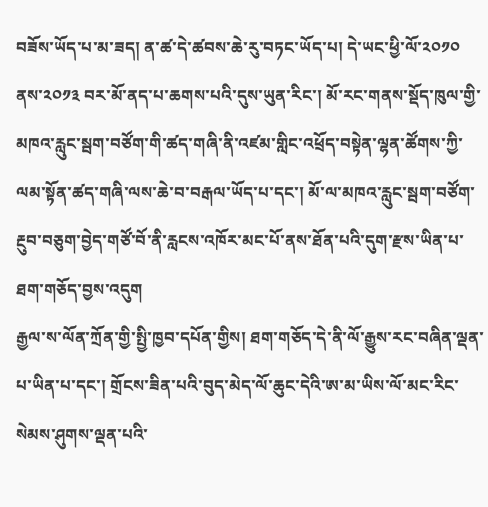བཟོས་ཡོད་པ་མ་ཟད། ན་ཚ་དེ་ཚབས་ཆེ་རུ་བཏང་ཡོད་པ། དེ་ཡང་ཕྱི་ལོ་༢༠༡༠ ནས་༢༠༡༣ བར་མོ་ནད་པ་ཆགས་པའི་དུས་ཡུན་རིང་། མོ་རང་གནས་སྡོད་ཁུལ་གྱི་མཁའ་རླུང་སྦག་བཙོག་གི་ཚད་གཞི་ནི་འཛམ་གླིང་འཕྲོད་བསྟེན་ལྷན་ཚོགས་ཀྱི་ལམ་སྟོན་ཚད་གཞི་ལས་ཆེ་བ་བརྒལ་ཡོད་པ་དང་། མོ་ལ་མཁའ་རླུང་སྦག་བཙོག་རྔུབ་བཅུག་བྱེད་གཙོ་བོ་ནི་རླངས་འཁོར་མང་པོ་ནས་ཐོན་པའི་དུག་རྫས་ཡིན་པ་ཐག་གཅོད་བྱས་འདུག
རྒྱལ་ས་ལོན་ཀྲོན་གྱི་སྤྱི་ཁྱབ་དཔོན་གྱིས། ཐག་གཅོད་དེ་ནི་ལོ་རྒྱུས་རང་བཞིན་ལྡན་པ་ཡིན་པ་དང་། གྲོངས་ཟིན་པའི་བུད་མེད་ལོ་ཆུང་དེའི་ཨ་མ་ཡིས་ལོ་མང་རིང་སེམས་ཤུགས་ལྡན་པའི་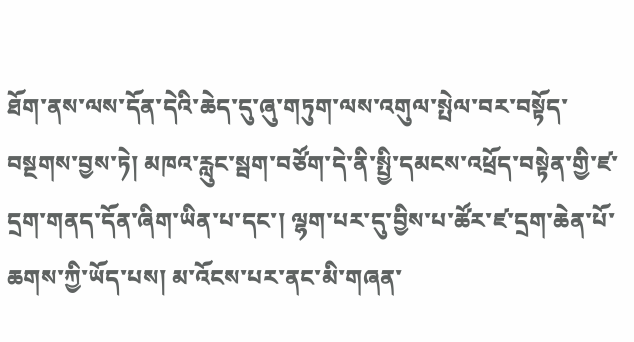ཐོག་ནས་ལས་དོན་དེའི་ཆེད་དུ་ཞུ་གཏུག་ལས་འགུལ་སྤེལ་བར་བསྟོད་བསྔགས་བྱས་ཏེ། མཁའ་རླུང་སྦག་བཙོག་དེ་ནི་སྤྱི་དམངས་འཕྲོད་བསྟེན་གྱི་ཛ་དྲག་གནད་དོན་ཞིག་ཡིན་པ་དང་། ལྷག་པར་དུ་བྱིས་པ་ཚོར་ཛ་དྲག་ཆེན་པོ་ཆགས་ཀྱི་ཡོད་པས། མ་འོངས་པར་ནང་མི་གཞན་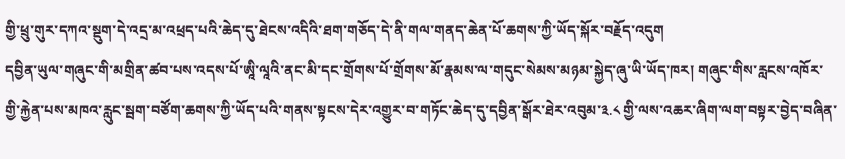གྱི་ཕྲུ་གུར་དཀའ་སྡུག་དེ་འདྲ་མ་འཕྲད་པའི་ཆེད་དུ་ཐེངས་འདིའི་ཐག་གཅོད་དེ་ནི་གལ་གནད་ཆེན་པོ་ཆགས་ཀྱི་ཡོད་སྐོར་བརྗོད་འདུག
དབྱིན་ཡུལ་གཞུང་གི་མགྲིན་ཚབ་པས་འདས་པོ་ཨཱི་ལཱའི་ནང་མི་དང་གྲོགས་པོ་གྲོགས་མོ་རྣམས་ལ་གདུང་སེམས་མཉམ་སྐྱེད་ཞུ་ཡི་ཡོད་ཁར། གཞུང་གིས་རླངས་འཁོར་གྱི་རྐྱེན་པས་མཁའ་རླུང་སྦག་བཙོག་ཆགས་ཀྱི་ཡོད་པའི་གནས་སྟངས་དེར་འགྱུར་བ་གཏོང་ཆེད་དུ་དབྱིན་སྒོར་ཐེར་འབུམ་༣.༨ གྱི་ལས་འཆར་ཞིག་ལག་བསྟར་བྱེད་བཞིན་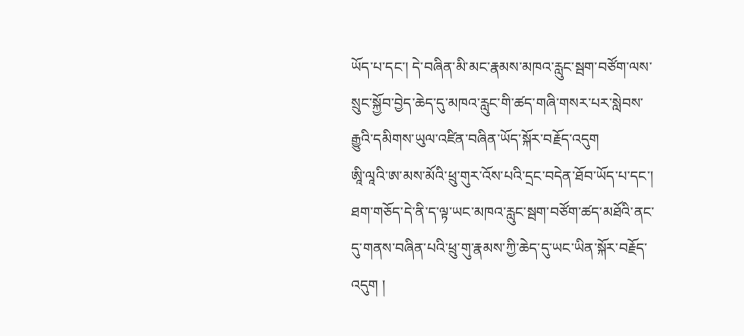ཡོད་པ་དང་། དེ་བཞིན་མི་མང་རྣམས་མཁའ་རླུང་སྦག་བཙོག་ལས་སྲུང་སྐྱོབ་བྱེད་ཆེད་དུ་མཁའ་རླུང་གི་ཚད་གཞི་གསར་པར་སླེབས་རྒྱུའི་དམིགས་ཡུལ་འཛིན་བཞིན་ཡོད་སྐོར་བརྗོད་འདུག
ཨཱི་ལཱའི་ཨ་མས་མོའི་ཕྲུ་གུར་འོས་པའི་དྲང་བདེན་ཐོབ་ཡོད་པ་དང་། ཐག་གཅོད་དེ་ནི་ད་ལྟ་ཡང་མཁའ་རླུང་སྦག་བཙོག་ཚད་མཐོའི་ནང་དུ་གནས་བཞིན་པའི་ཕྲུ་གུ་རྣམས་ཀྱི་ཆེད་དུ་ཡང་ཡིན་སྐོར་བརྗོད་འདུག །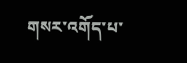གསར་འགོད་པ་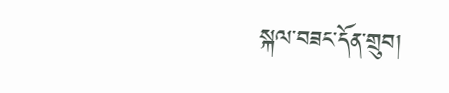སྐལ་བཟང་དོན་གྲུབ།